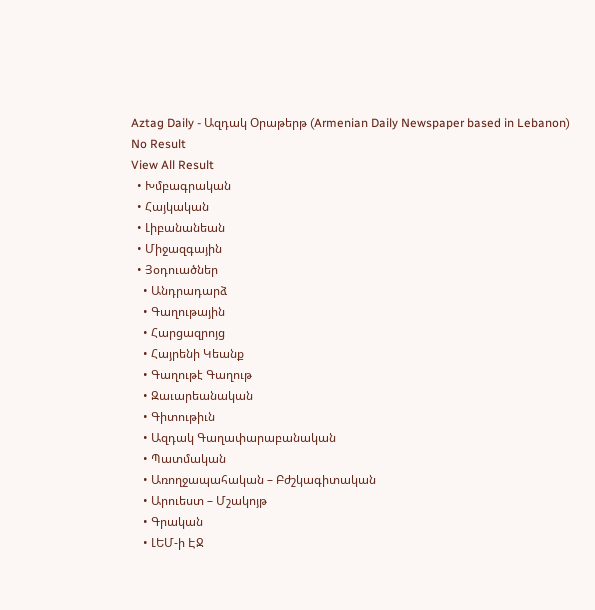Aztag Daily - Ազդակ Օրաթերթ (Armenian Daily Newspaper based in Lebanon)
No Result
View All Result
  • Խմբագրական
  • Հայկական
  • Լիբանանեան
  • Միջազգային
  • Յօդուածներ
    • Անդրադարձ
    • Գաղութային
    • Հարցազրոյց
    • Հայրենի Կեանք
    • Գաղութէ Գաղութ
    • Զաւարեանական
    • Գիտութիւն
    • Ազդակ Գաղափարաբանական
    • Պատմական
    • Առողջապահական – Բժշկագիտական
    • Արուեստ – Մշակոյթ
    • Գրական
    • ԼԵՄ-ի ԷՋ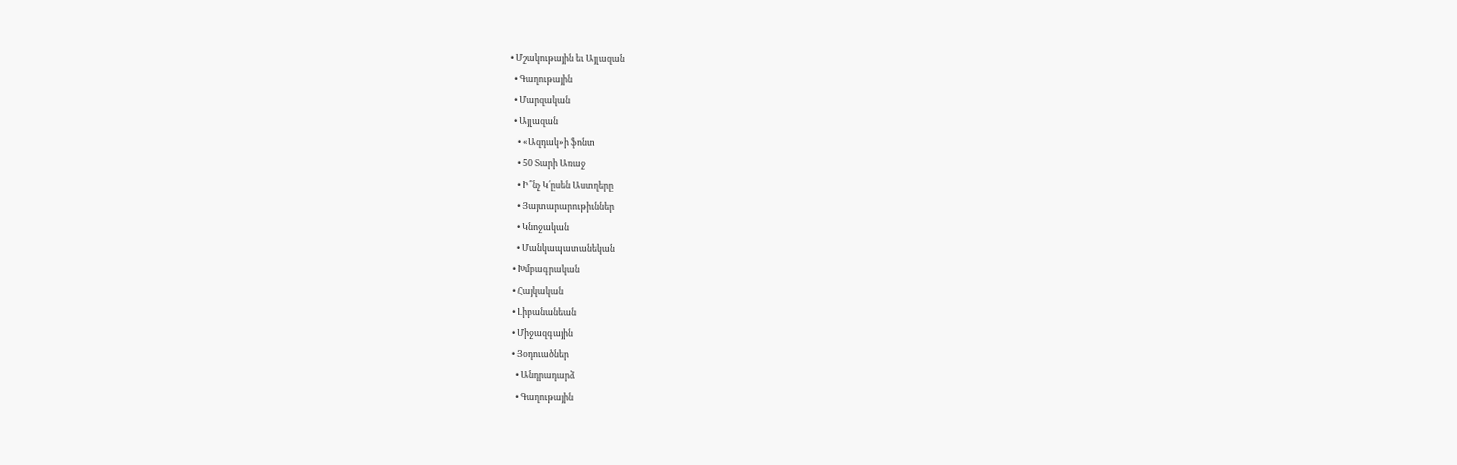• Մշակութային եւ Այլազան
  • Գաղութային
  • Մարզական
  • Այլազան
    • «Ազդակ»ի ֆոնտ
    • 50 Տարի Առաջ
    • Ի՞նչ Կ՛ըսեն Աստղերը
    • Յայտարարութիւններ
    • Կնոջական
    • Մանկապատանեկան
  • Խմբագրական
  • Հայկական
  • Լիբանանեան
  • Միջազգային
  • Յօդուածներ
    • Անդրադարձ
    • Գաղութային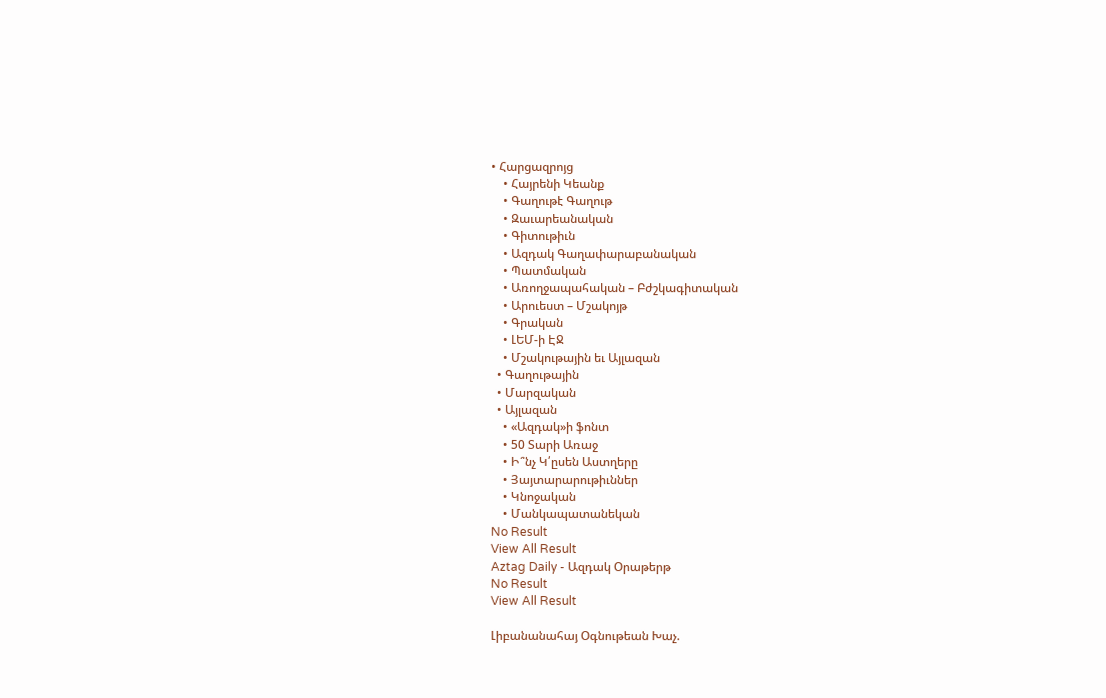• Հարցազրոյց
    • Հայրենի Կեանք
    • Գաղութէ Գաղութ
    • Զաւարեանական
    • Գիտութիւն
    • Ազդակ Գաղափարաբանական
    • Պատմական
    • Առողջապահական – Բժշկագիտական
    • Արուեստ – Մշակոյթ
    • Գրական
    • ԼԵՄ-ի ԷՋ
    • Մշակութային եւ Այլազան
  • Գաղութային
  • Մարզական
  • Այլազան
    • «Ազդակ»ի ֆոնտ
    • 50 Տարի Առաջ
    • Ի՞նչ Կ՛ըսեն Աստղերը
    • Յայտարարութիւններ
    • Կնոջական
    • Մանկապատանեկան
No Result
View All Result
Aztag Daily - Ազդակ Օրաթերթ
No Result
View All Result

Լիբանանահայ Օգնութեան Խաչ.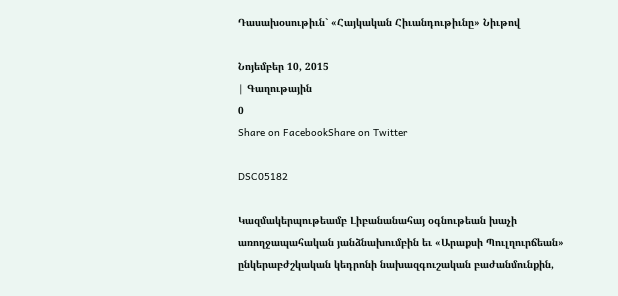Դասախօսութիւն` «Հայկական Հիւանդութիւնը» Նիւթով

Նոյեմբեր 10, 2015
| Գաղութային
0
Share on FacebookShare on Twitter

DSC05182

Կազմակերպութեամբ Լիբանանահայ օգնութեան խաչի առողջապահական յանձնախումբին եւ «Արաքսի Պուլղուրճեան» ընկերաբժշկական կեդրոնի նախազգուշական բաժանմունքին,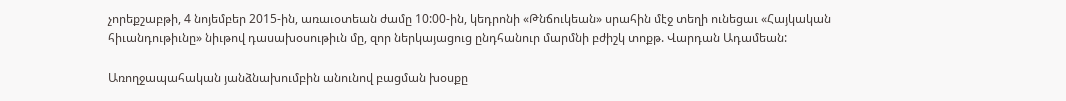չորեքշաբթի, 4 նոյեմբեր 2015-ին, առաւօտեան ժամը 10:00-ին, կեդրոնի «Թնճուկեան» սրահին մէջ տեղի ունեցաւ «Հայկական հիւանդութիւնը» նիւթով դասախօսութիւն մը, զոր ներկայացուց ընդհանուր մարմնի բժիշկ տոքթ. Վարդան Ադամեան:

Առողջապահական յանձնախումբին անունով բացման խօսքը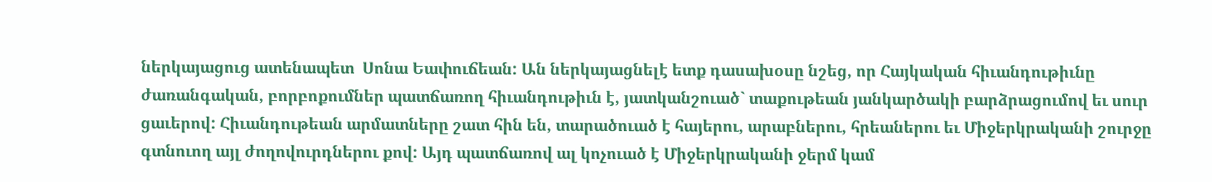ներկայացուց ատենապետ  Սոնա Եափուճեան: Ան ներկայացնելէ ետք դասախօսը նշեց, որ Հայկական հիւանդութիւնը ժառանգական, բորբոքումներ պատճառող հիւանդութիւն է, յատկանշուած` տաքութեան յանկարծակի բարձրացումով եւ սուր ցաւերով: Հիւանդութեան արմատները շատ հին են, տարածուած է հայերու, արաբներու, հրեաներու եւ Միջերկրականի շուրջը գտնուող այլ ժողովուրդներու քով: Այդ պատճառով ալ կոչուած է Միջերկրականի ջերմ կամ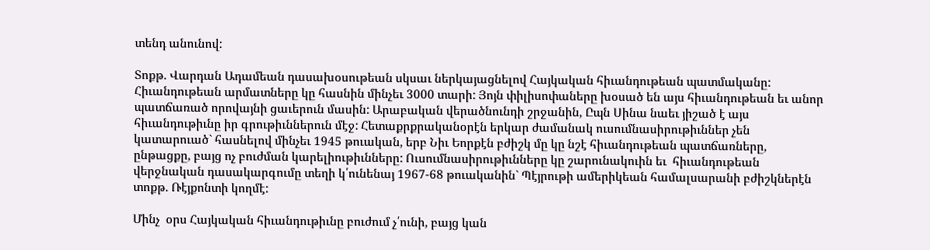տենդ անունով:

Տոքթ. Վարդան Ադամեան դասախօսութեան սկսաւ ներկայացնելով Հայկական հիւանդութեան պատմականը: Հիւանդութեան արմատները կը հասնին մինչեւ 3000 տարի: Յոյն փիլիսոփաները խօսած են այս հիւանդութեան եւ անոր պատճառած որովայնի ցաւերուն մասին: Արաբական վերածնունդի շրջանին, Ըպն Սինա նաեւ յիշած է այս հիւանդութիւնը իր գրութիւններուն մէջ: Հետաքրքրականօրէն երկար ժամանակ ուսումնասիրութիւններ չեն կատարուած` հասնելով մինչեւ 1945 թուական, երբ Նիւ Եորքէն բժիշկ մը կը նշէ հիւանդութեան պատճառները, ընթացքը, բայց ոչ բուժման կարելիութիւնները: Ուսումնասիրութիւնները կը շարունակուին եւ  հիւանդութեան վերջնական դասակարգումը տեղի կ՛ունենայ 1967-68 թուականին` Պէյրութի ամերիկեան համալսարանի բժիշկներէն տոքթ. Ռէյքոնտի կողմէ:

Մինչ  օրս Հայկական հիւանդութիւնը բուժում չ՛ունի, բայց կան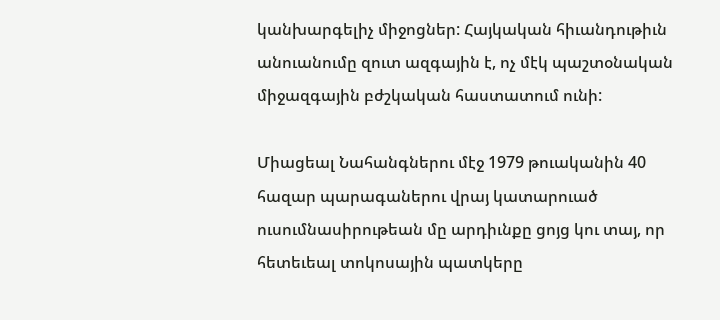կանխարգելիչ միջոցներ: Հայկական հիւանդութիւն անուանումը զուտ ազգային է, ոչ մէկ պաշտօնական միջազգային բժշկական հաստատում ունի:

Միացեալ Նահանգներու մէջ 1979 թուականին 40 հազար պարագաներու վրայ կատարուած ուսումնասիրութեան մը արդիւնքը ցոյց կու տայ, որ  հետեւեալ տոկոսային պատկերը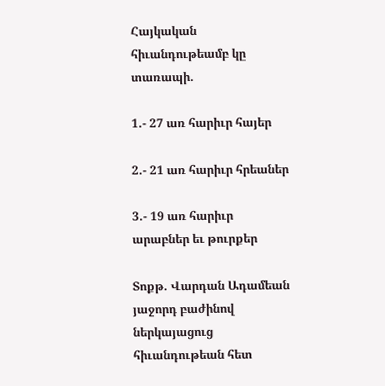Հայկական հիւանդութեամբ կը տառապի.

1.- 27 առ հարիւր հայեր

2.- 21 առ հարիւր հրեաներ

3.- 19 առ հարիւր արաբներ եւ թուրքեր

Տոքթ. Վարդան Ադամեան յաջորդ բաժինով ներկայացուց հիւանդութեան հետ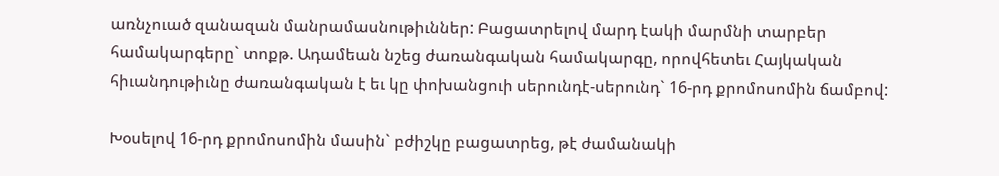առնչուած զանազան մանրամասնութիւններ: Բացատրելով մարդ էակի մարմնի տարբեր համակարգերը` տոքթ. Ադամեան նշեց ժառանգական համակարգը, որովհետեւ Հայկական հիւանդութիւնը ժառանգական է եւ կը փոխանցուի սերունդէ-սերունդ` 16-րդ քրոմոսոմին ճամբով:

Խօսելով 16-րդ քրոմոսոմին մասին` բժիշկը բացատրեց, թէ ժամանակի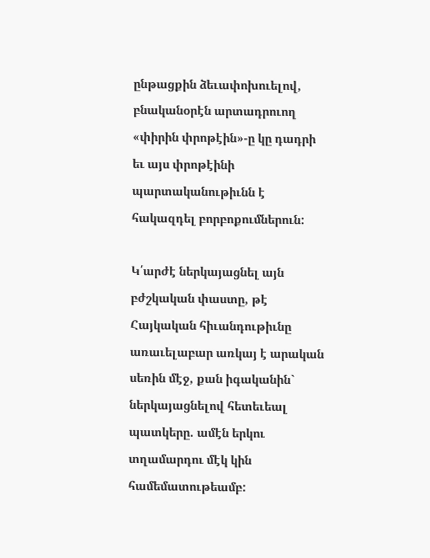ընթացքին ձեւափոխուելով, բնականօրէն արտադրուող «փիրին փրոթէին»-ը կը դադրի եւ այս փրոթէինի պարտականութիւնն է հակազդել բորբոքումներուն:

Կ՛արժէ ներկայացնել այն բժշկական փաստը, թէ Հայկական հիւանդութիւնը առաւելաբար առկայ է արական սեռին մէջ, քան իգականին` ներկայացնելով հետեւեալ պատկերը. ամէն երկու տղամարդու մէկ կին համեմատութեամբ: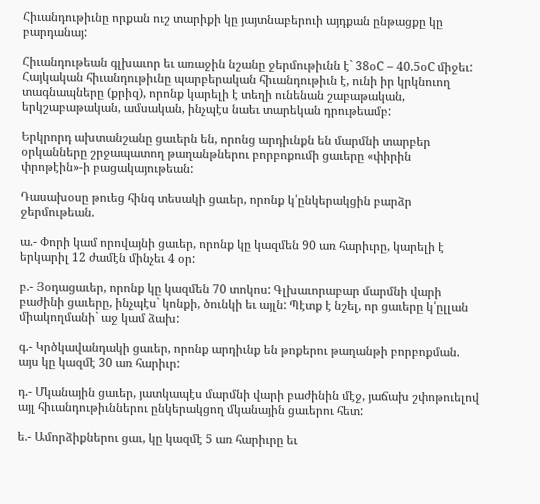Հիւանդութիւնը որքան ուշ տարիքի կը յայտնաբերուի այդքան ընթացքը կը բարդանայ:

Հիւանդութեան գլխաւոր եւ առաջին նշանը ջերմութիւնն է` 38օC – 40.5օC միջեւ: Հայկական հիւանդութիւնը պարբերական հիւանդութիւն է, ունի իր կրկնուող տագնապները (քրիզ), որոնք կարելի է տեղի ունենան շաբաթական, երկշաբաթական, ամսական, ինչպէս նաեւ տարեկան դրութեամբ:

Երկրորդ ախտանշանը ցաւերն են, որոնց արդիւնքն են մարմնի տարբեր օրկանները շրջապատող թաղանթներու բորբոքումի ցաւերը «փիրին փրոթէին»-ի բացակայութեան:

Դասախօսը թուեց հինգ տեսակի ցաւեր, որոնք կ՛ընկերակցին բարձր ջերմութեան.

ա.- Փորի կամ որովայնի ցաւեր, որոնք կը կազմեն 90 առ հարիւրը, կարելի է երկարիլ 12 ժամէն մինչեւ 4 օր:

բ.- Յօդացաւեր, որոնք կը կազմեն 70 տոկոս: Գլխաւորաբար մարմնի վարի բաժինի ցաւերը, ինչպէս` կոնքի, ծունկի եւ այլն: Պէտք է նշել, որ ցաւերը կ՛ըլլան միակողմանի` աջ կամ ձախ:

գ.- Կրծկավանդակի ցաւեր, որոնք արդիւնք են թոքերու թաղանթի բորբոքման. այս կը կազմէ 30 առ հարիւր:

դ.- Մկանային ցաւեր, յատկապէս մարմնի վարի բաժինին մէջ, յաճախ շփոթուելով այլ հիւանդութիւններու ընկերակցող մկանային ցաւերու հետ:

ե.- Ամորձիքներու ցաւ, կը կազմէ 5 առ հարիւրը եւ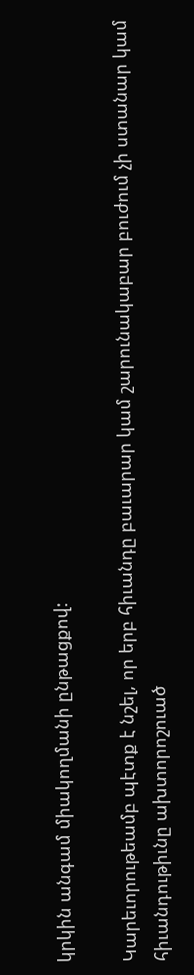կրկին անգամ միակողմանի ընթացքով:

Կարեւորութեամբ պէտք է նշել, որ երբ հիւանդը բաւարար կամ շարունակաբար բուժում չի ստանար կամ հիւանդութիւնը ախտորոշուած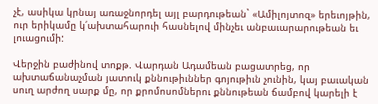չէ, ասիկա կրնայ առաջնորդել այլ բարդութեան` «Ամիլոյտոզ» երեւոյթին, ուր երիկամը կ՛ախտահարուի հասնելով մինչեւ անբաւարարութեան եւ լուացումի:

Վերջին բաժինով տոքթ. Վարդան Ադամեան բացատրեց, որ ախտաճանաչման յատուկ քննութիւններ գոյութիւն չունին, կայ բաւական սուղ արժող սարք մը, որ քրոմոսոմներու քննութեան ճամբով կարելի է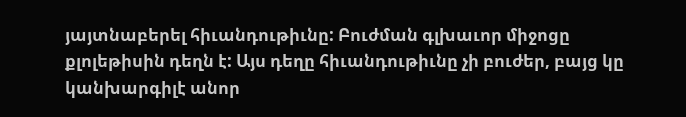յայտնաբերել հիւանդութիւնը: Բուժման գլխաւոր միջոցը քլոլեթիսին դեղն է: Այս դեղը հիւանդութիւնը չի բուժեր, բայց կը կանխարգիլէ անոր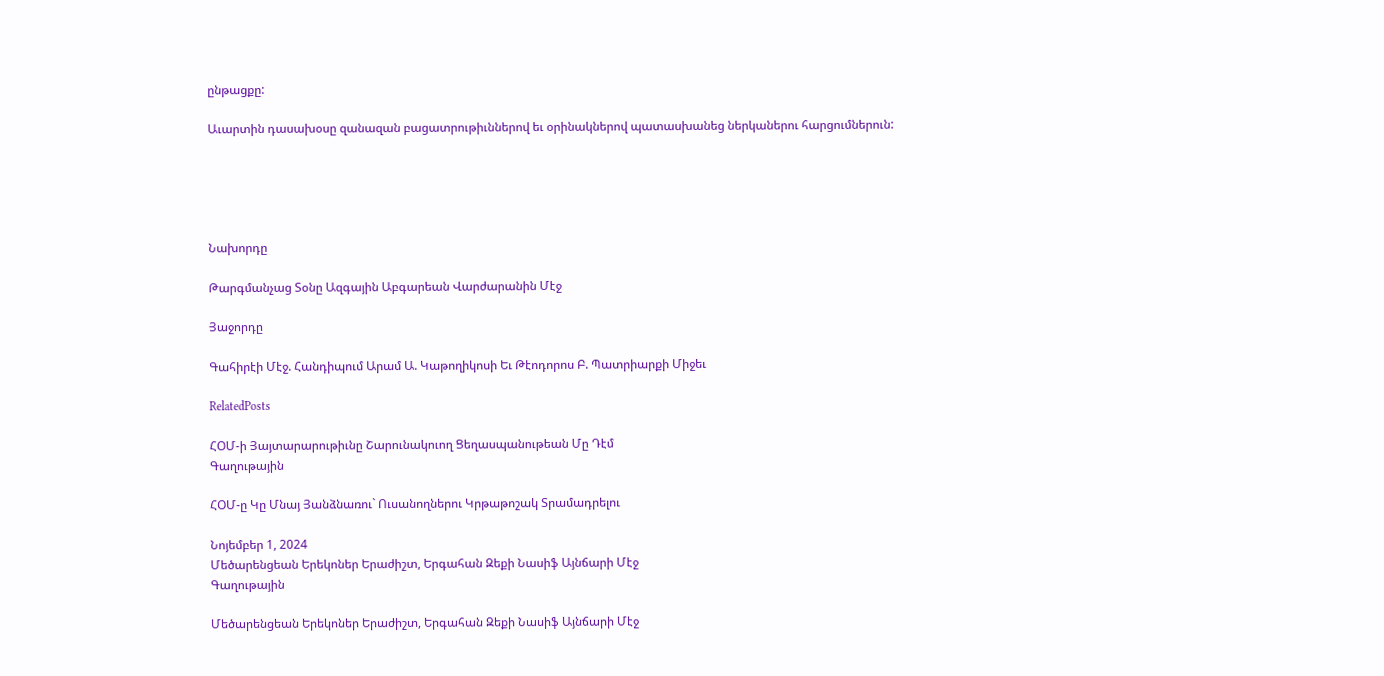ընթացքը:

Աւարտին դասախօսը զանազան բացատրութիւններով եւ օրինակներով պատասխանեց ներկաներու հարցումներուն:





Նախորդը

Թարգմանչաց Տօնը Ազգային Աբգարեան Վարժարանին Մէջ

Յաջորդը

Գահիրէի Մէջ. Հանդիպում Արամ Ա. Կաթողիկոսի Եւ Թէոդորոս Բ. Պատրիարքի Միջեւ

RelatedPosts

ՀՕՄ-ի Յայտարարութիւնը Շարունակուող Ցեղասպանութեան Մը Դէմ
Գաղութային

ՀՕՄ-ը Կը Մնայ Յանձնառու` Ուսանողներու Կրթաթոշակ Տրամադրելու

Նոյեմբեր 1, 2024
Մեծարենցեան Երեկոներ Երաժիշտ, Երգահան Զեքի Նասիֆ Այնճարի Մէջ
Գաղութային

Մեծարենցեան Երեկոներ Երաժիշտ, Երգահան Զեքի Նասիֆ Այնճարի Մէջ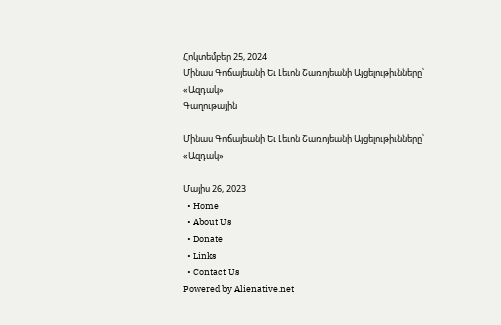Հոկտեմբեր 25, 2024
Մինաս Գոճայեանի Եւ Լեւոն Շառոյեանի Այցելութիւնները՝ «Ազդակ»
Գաղութային

Մինաս Գոճայեանի Եւ Լեւոն Շառոյեանի Այցելութիւնները՝ «Ազդակ»

Մայիս 26, 2023
  • Home
  • About Us
  • Donate
  • Links
  • Contact Us
Powered by Alienative.net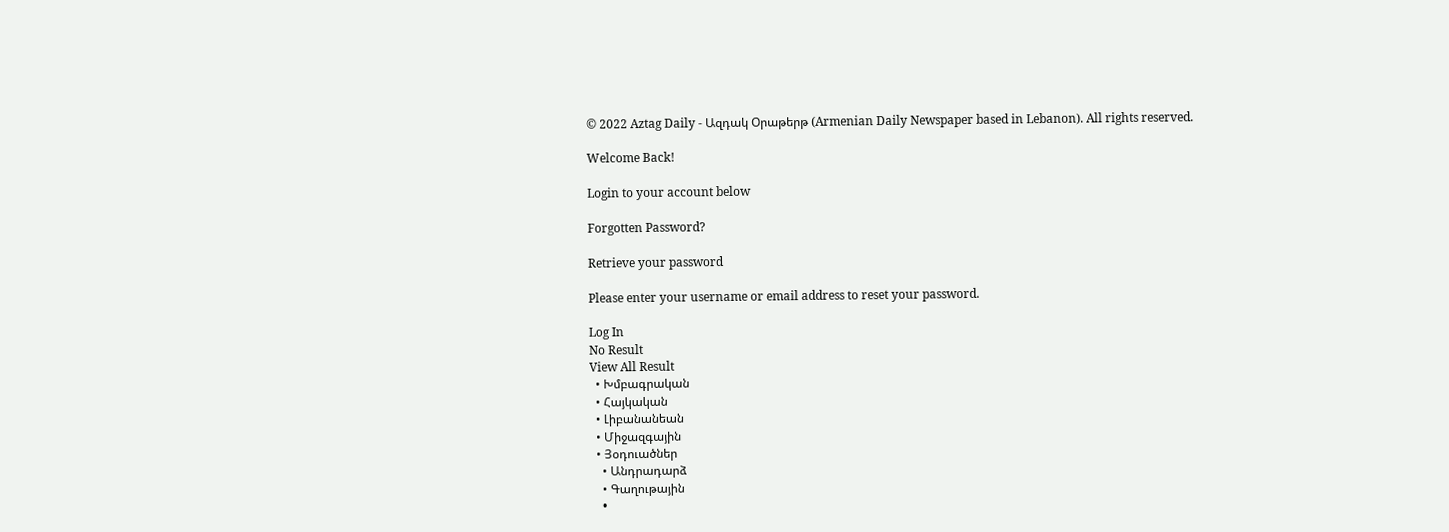© 2022 Aztag Daily - Ազդակ Օրաթերթ (Armenian Daily Newspaper based in Lebanon). All rights reserved.

Welcome Back!

Login to your account below

Forgotten Password?

Retrieve your password

Please enter your username or email address to reset your password.

Log In
No Result
View All Result
  • Խմբագրական
  • Հայկական
  • Լիբանանեան
  • Միջազգային
  • Յօդուածներ
    • Անդրադարձ
    • Գաղութային
    •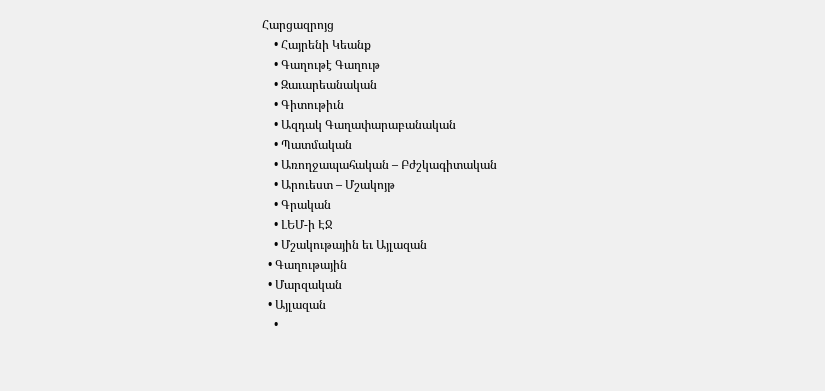Հարցազրոյց
    • Հայրենի Կեանք
    • Գաղութէ Գաղութ
    • Զաւարեանական
    • Գիտութիւն
    • Ազդակ Գաղափարաբանական
    • Պատմական
    • Առողջապահական – Բժշկագիտական
    • Արուեստ – Մշակոյթ
    • Գրական
    • ԼԵՄ-ի ԷՋ
    • Մշակութային եւ Այլազան
  • Գաղութային
  • Մարզական
  • Այլազան
    •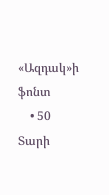«Ազդակ»ի ֆոնտ
    • 50 Տարի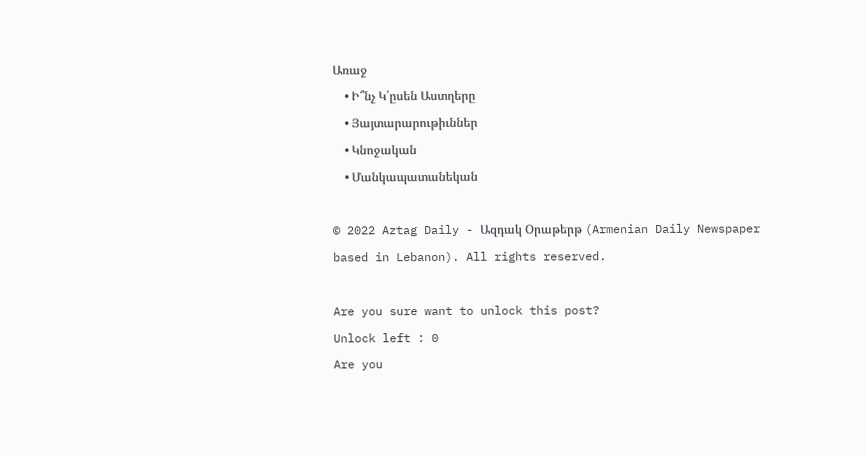Առաջ
    • Ի՞նչ Կ՛ըսեն Աստղերը
    • Յայտարարութիւններ
    • Կնոջական
    • Մանկապատանեկան

© 2022 Aztag Daily - Ազդակ Օրաթերթ (Armenian Daily Newspaper based in Lebanon). All rights reserved.

Are you sure want to unlock this post?
Unlock left : 0
Are you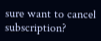sure want to cancel subscription?